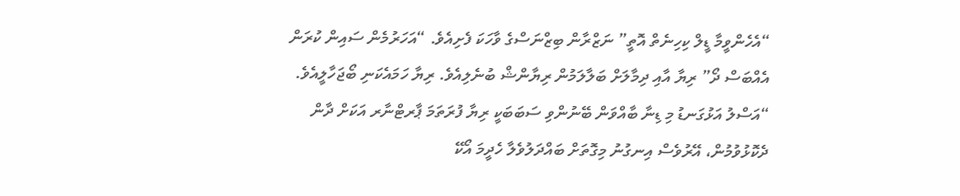“އެހެންވީމާ ޑީލް ކިހިނެތް އޮތީ” ނަޒްރާން ބިޒްނަސްގެ ވާހަކަ ފެށިއެވެ. “އަހަރުމެން ސައިން ކުރަން އެއްބަސް ދޯ” ރިޔާ އާއި ދިމާލަށް ބަލާލަމުން ރިޔާންޝް ބުނެލިއެވެ. ރިޔާ ހަމައެކަނި ބޯޖަހާލީއެވެ. “އަސްލު އަޅުގަނޑު މި ޑިނާ ބާއްވަން ބޭނުންވި ސަބަބަކީ ރިޔާ ފުރަތަމަ ޕާރޓްނާރ އަކަށް ދާން ދެކޮޅުވުމުން، އޭރުވެސް އިނގުނު މިގޮތަށް ބައްދަލުވެލާ ހެދީމަ އޯކޭ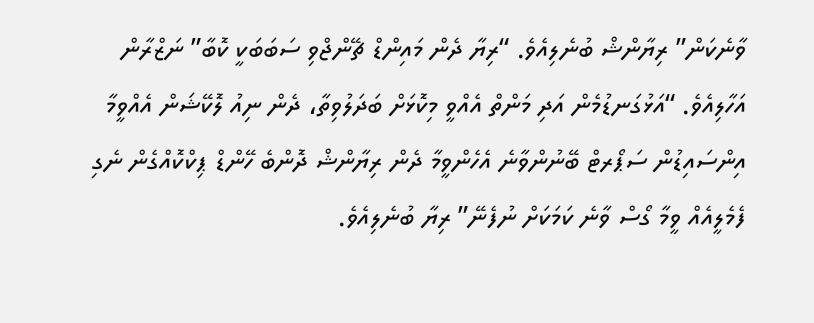ވާނެކަން” ރިޔާންޝް ބުނެލިއެވެ. “ރިޔާ ދެން މައިންޑް ޗޭންޖްވި ސަބަބަކީ ކޮބާ” ނަޒްރާން އަހާލިއެވެ. “އަޅުގަނޑުމެން އަދި މަންތް އެއްވީ މިކޮޅަށް ބަދަލުވިތާ، ދެން ނިއު ލޮކޭޝަން އެއްވީމާ އިންސައިޑުން ސަޕޯރޓް ބޭނުންވާނެ އެހެންވީމާ ދެން ރިޔާންޝް ދޮންބެ ހޭންޑް ޕިކްކޮއްގެން ނެގި ފެމެލީއެއް ވީމާ ގޯސް ވާނެ ކަމަކަށް ނުފެނޭ” ރިޔާ ބުނެލިއެވެ.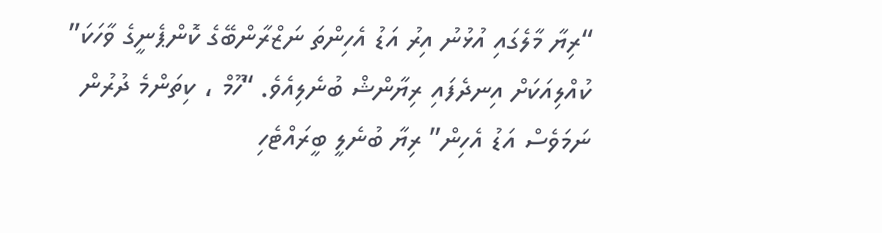“ރިޔާ މާލެގައި އުޅުނު އިރު އަޑު އެހިންތަ ނަޒްރާންބޭގެ ކޮންޕެނީގެ ވާހަކަ” ކުއްލިއަކަށް އިނދެފައި ރިޔާންޝް ބުނެލިއެވެ. “ހޫމް ، ކިތަންމެ ދުރުން ނަމަވެސް އަޑު އެހިން” ރިޔާ ބުނެލީ ބީރައްޓެހި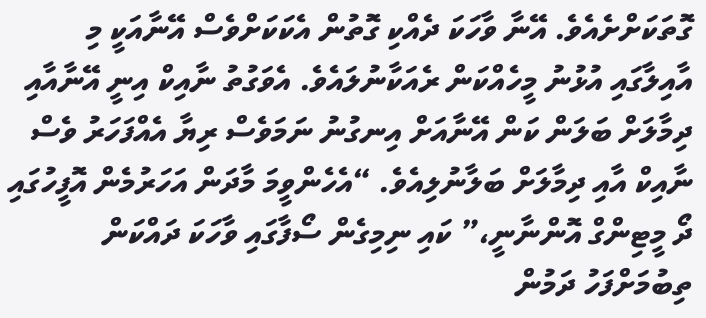ގޮތަކަށްށެއެވެ. އޭނާ ވާހަކަ ދެއްކި ގޮތުން އެކަކަށްވެސް އޭނާއަކީ މި އާއިލާގައި އުޅުނު މީހެއްކަން ރެއަކާނުލައެވެ. އެވަގުތު ނާއިކް އިނީ އޭނާއާއި ދިމާލަށް ބަލަން ކަން އޭނާއަށް އިނގުނު ނަމަވެސް ރިޔާ އެއްފަހަރު ވެސް ނާއިކް އާއި ދިމާލަށް ބަލާނުލިއެވެ. “އެހެންވީމަ މާދަން އަހަރުމެން އޮފީހުގައި ދޯ މީޓިންގް އޮންނާނީ،” ކައި ނިމިގެން ސޯފާގައި ވާހަކަ ދައްކަން ތިބުމަށްފަހު ދަމުން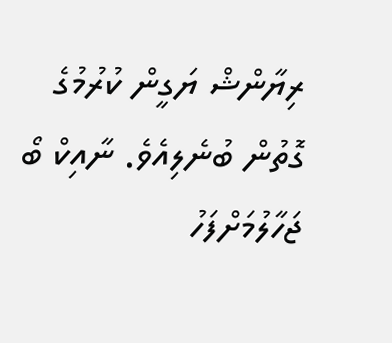ރިޔާންޝް ޔަގީން ކުރުމުގެ ގޮތުން ބުނެލިއެވެ. ނާއިކް ބޯ ޖަހާލުމަށްފަހު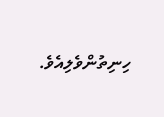ހިނިތުންވެލިއެވެ.